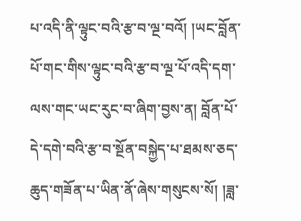པ་འདི་ནི་ལྟུང་བའི་རྩ་བ་ལྔ་བའོ། །ཡང་བློན་པོ་གང་གིས་ལྟུང་བའི་རྩ་བ་ལྔ་པོ་འདི་དག་ལས་གང་ཡང་རུང་བ་ཞིག་བྱས་ན། བློན་པོ་དེ་དགེ་བའི་རྩ་བ་སྔོན་བསྐྱེད་པ་ཐམས་ཅད་ཆུད་གཟོན་པ་ཡིན་ནོ་ཞེས་གསུངས་སོ། །ཟླ་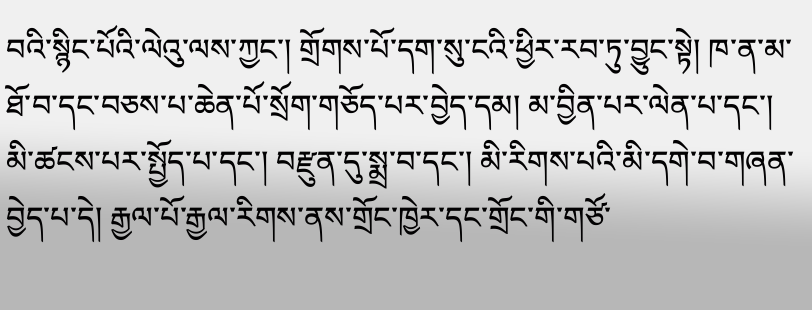བའི་སྙིང་པོའི་ལེའུ་ལས་ཀྱང་། གྲོགས་པོ་དག་སུ་ངའི་ཕྱིར་རབ་ཏུ་བྱུང་སྟེ། ཁ་ན་མ་ཐོ་བ་དང་བཅས་པ་ཆེན་པོ་སྲོག་གཅོད་པར་བྱེད་དམ། མ་བྱིན་པར་ལེན་པ་དང་། མི་ཚངས་པར་སྤྱོད་པ་དང་། བརྫུན་དུ་སྨྲ་བ་དང་། མི་རིགས་པའི་མི་དགེ་བ་གཞན་བྱེད་པ་དེ། རྒྱལ་པོ་རྒྱལ་རིགས་ནས་གྲོང་ཁྱེར་དང་གྲོང་གི་གཙོ་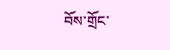བོས་གྲོང་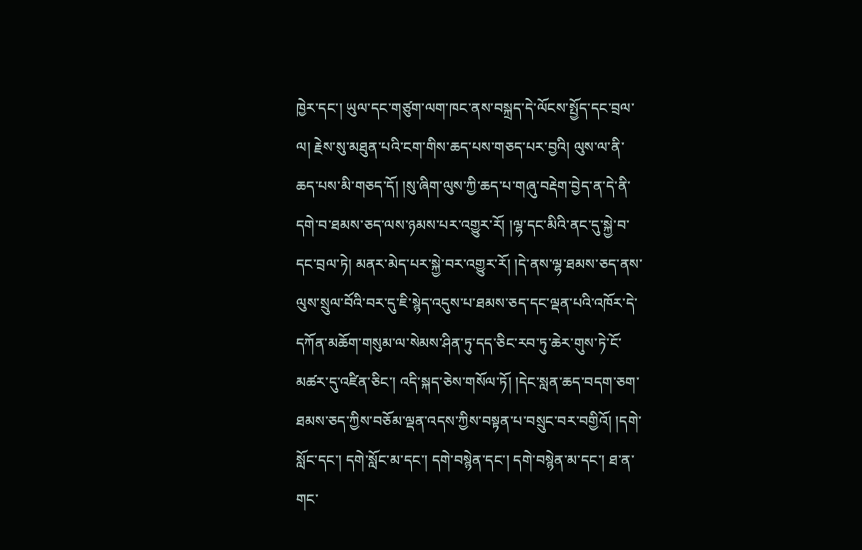ཁྱེར་དང་། ཡུལ་དང་གཙུག་ལག་ཁང་ནས་བསྐྲད་དེ་ལོངས་སྤྱོད་དང་བྲལ་ལ། རྗེས་སུ་མཐུན་པའི་ངག་གིས་ཆད་པས་གཅད་པར་བྱའི། ལུས་ལ་ནི་ཆད་པས་མི་གཅད་དོ། །སུ་ཞིག་ལུས་ཀྱི་ཆད་པ་གཞུ་བརྡེག་བྱེད་ན་དེ་ནི་དགེ་བ་ཐམས་ཅད་ལས་ཉམས་པར་འགྱུར་རོ། །ལྷ་དང་མིའི་ནང་དུ་སྐྱེ་བ་དང་བྲལ་ཏེ། མནར་མེད་པར་སྐྱེ་བར་འགྱུར་རོ། །དེ་ནས་ལྷ་ཐམས་ཅད་ནས་ལུས་སྲུལ་བོའི་བར་དུ་ཇི་སྙེད་འདུས་པ་ཐམས་ཅད་དང་ལྡན་པའི་འཁོར་དེ་དཀོན་མཆོག་གསུམ་ལ་སེམས་ཤིན་ཏུ་དད་ཅིང་རབ་ཏུ་ཆེར་གུས་ཏེ་ངོ་མཚར་དུ་འཛིན་ཅིང་། འདི་སྐད་ཅེས་གསོལ་ཏོ། །དེང་སླན་ཆད་བདག་ཅག་ཐམས་ཅད་ཀྱིས་བཅོམ་ལྡན་འདས་ཀྱིས་བསྟན་པ་བསྲུང་བར་བགྱིའོ། །དགེ་སློང་དང་། དགེ་སློང་མ་དང་། དགེ་བསྙེན་དང་། དགེ་བསྙེན་མ་དང་། ཐ་ན་གང་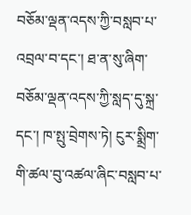བཅོམ་ལྡན་འདས་ཀྱི་བསླབ་པ་འབྲལ་བ་དང་། ཐ་ན་སུ་ཞིག་བཅོམ་ལྡན་འདས་ཀྱི་སླད་དུ་སྐྲ་དང་། ཁ་སྤུ་བྲེགས་ཏེ། ངུར་སྨྲིག་གི་ཚལ་བུ་འཚལ་ཞིང་བསླབ་པ་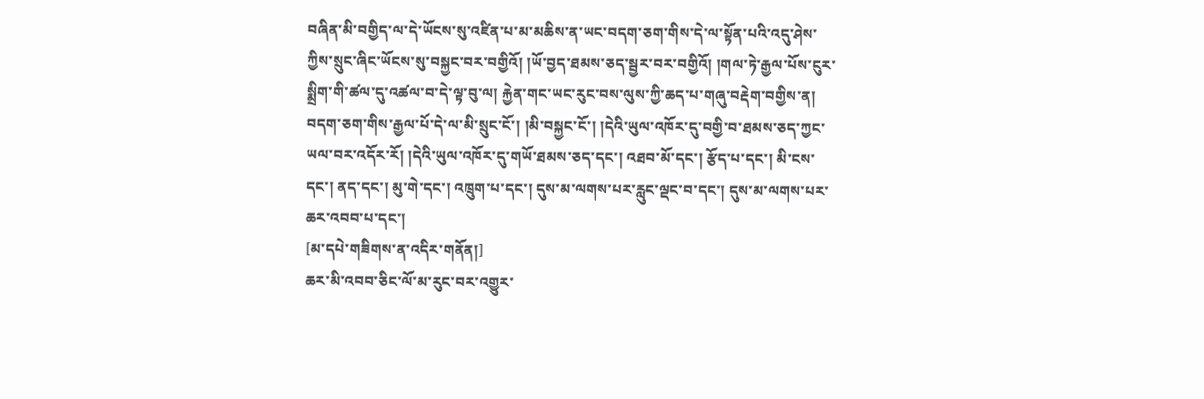བཞིན་མི་བགྱིད་ལ་དེ་ཡོངས་སུ་འཛིན་པ་མ་མཆིས་ན་ཡང་བདག་ཅག་གིས་དེ་ལ་སྟོན་པའི་འདུ་ཤེས་ཀྱིས་སྲུང་ཞིང་ཡོངས་སུ་བསྐྱང་བར་བགྱིའོ། །ཡོ་བྱད་ཐམས་ཅད་སྦྱར་བར་བགྱིའོ། །གལ་ཏེ་རྒྱལ་པོས་ངུར་སྨྲིག་གི་ཚལ་དུ་འཚལ་བ་དེ་ལྟ་བུ་ལ། རྐྱེན་གང་ཡང་རུང་བས་ལུས་ཀྱི་ཆད་པ་གཞུ་བརྡེག་བགྱིས་ན། བདག་ཅག་གིས་རྒྱལ་པོ་དེ་ལ་མི་སྲུང་ངོ་། །མི་བསྐྱང་ངོ་། །དེའི་ཡུལ་འཁོར་དུ་བགྱི་བ་ཐམས་ཅད་ཀྱང་ཡལ་བར་འདོར་རོ། །དེའི་ཡུལ་འཁོར་དུ་གཡོ་ཐམས་ཅད་དང་། འཐབ་མོ་དང་། རྩོད་པ་དང་། མི་ངས་དང་། ནད་དང་། མུ་གེ་དང་། འཁྲུག་པ་དང་། དུས་མ་ལགས་པར་རླུང་ལྡང་བ་དང་། དུས་མ་ལགས་པར་ཆར་འབབ་པ་དང་།
[མ་དཔེ་གཟིགས་ན་འདིར་གནོན།]
ཆར་མི་འབབ་ཅིང་ལོ་མ་རུང་བར་འགྱུར་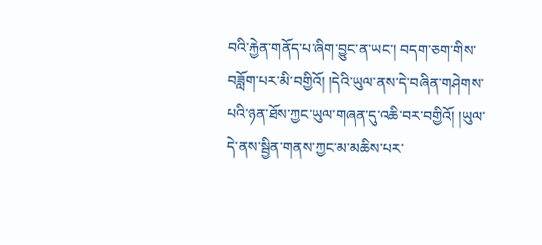བའི་རྐྱེན་གནོད་པ་ཞིག་བྱུང་ན་ཡང་། བདག་ཅག་གིས་བཟློག་པར་མི་བགྱིའོ། །དེའི་ཡུལ་ནས་དེ་བཞིན་གཤེགས་པའི་ཉན་ཐོས་ཀྱང་ཡུལ་གཞན་དུ་འཆི་བར་བགྱིའོ། །ཡུལ་དེ་ནས་སྦྱིན་གནས་ཀྱང་མ་མཆིས་པར་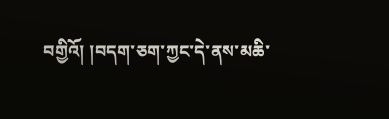བགྱིའོ། །བདག་ཅག་ཀྱང་དེ་ནས་མཆི་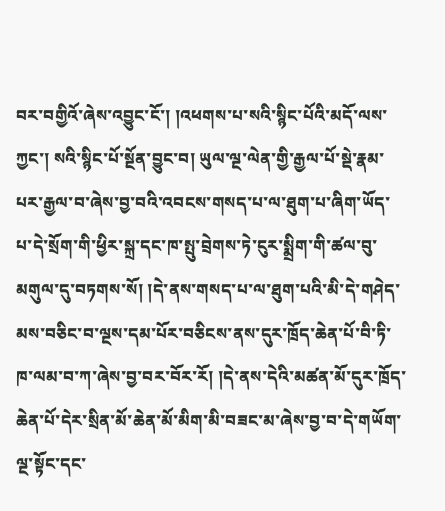བར་བགྱིའོ་ཞེས་འབྱུང་ངོ་། །འཕགས་པ་སའི་སྙིང་པོའི་མདོ་ལས་ཀྱང་། སའི་སྙིང་པོ་སྔོན་བྱུང་བ། ཡུལ་ལྔ་ལེན་གྱི་རྒྱལ་པོ་སྡེ་རྣམ་པར་རྒྱལ་བ་ཞེས་བྱ་བའི་འབངས་གསད་པ་ལ་ཐུག་པ་ཞིག་ཡོད་པ་དེ་སྲོག་གི་ཕྱིར་སྐྲ་དང་ཁ་སྤུ་བྲེགས་ཏེ་ངུར་སྨྲིག་གི་ཚལ་བུ་མགུལ་དུ་བཏགས་སོ། །དེ་ནས་གསད་པ་ལ་ཐུག་པའི་མི་དེ་གཤེད་མས་བཅིང་བ་ལྔས་དམ་པོར་བཅིངས་ནས་དུར་ཁྲོད་ཆེན་པོ་བི་ཏི་ཁ་ལམ་བ་ཀ་ཞེས་བྱ་བར་བོར་རོ། །དེ་ནས་དེའི་མཚན་མོ་དུར་ཁྲོད་ཆེན་པོ་དེར་སྲིན་མོ་ཆེན་མོ་མིག་མི་བཟང་མ་ཞེས་བྱ་བ་དེ་གཡོག་ལྔ་སྟོང་དང་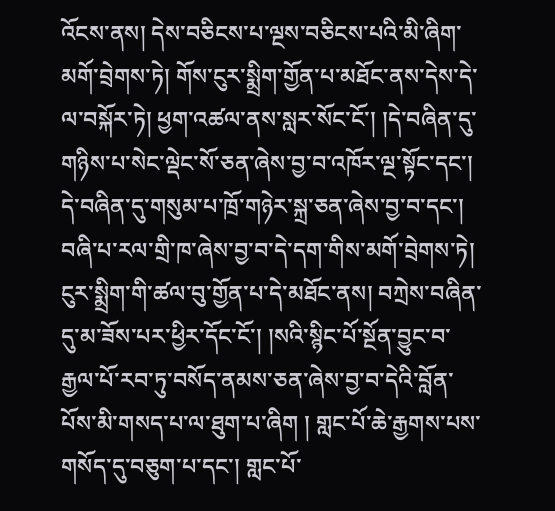འོངས་ནས། དེས་བཅིངས་པ་ལྔས་བཅིངས་པའི་མི་ཞིག་མགོ་བྲེགས་ཏེ། གོས་ངུར་སྨྲིག་གྱོན་པ་མཐོང་ནས་དེས་དེ་ལ་བསྐོར་ཏེ། ཕྱག་འཚལ་ནས་སླར་སོང་ངོ་། །དེ་བཞིན་དུ་གཉིས་པ་སེང་ལྡེང་སོ་ཅན་ཞེས་བྱ་བ་འཁོར་ལྔ་སྟོང་དང་། དེ་བཞིན་དུ་གསུམ་པ་ཁྲོ་གཉེར་སྐྲ་ཅན་ཞེས་བྱ་བ་དང་། བཞི་པ་རལ་གྲི་ཁ་ཞེས་བྱ་བ་དེ་དག་གིས་མགོ་བྲེགས་ཏེ། ངུར་སྨྲིག་གི་ཚལ་བུ་གྱོན་པ་དེ་མཐོང་ནས། བཀྲེས་བཞིན་དུ་མ་ཟོས་པར་ཕྱིར་དོང་ངོ་། །སའི་སྙིང་པོ་སྔོན་བྱུང་བ་རྒྱལ་པོ་རབ་ཏུ་བསོད་ནམས་ཅན་ཞེས་བྱ་བ་དེའི་བློན་པོས་མི་གསད་པ་ལ་ཐུག་པ་ཞིག ། གླང་པོ་ཆེ་རྒྱགས་པས་གསོད་དུ་བཅུག་པ་དང་། གླང་པོ་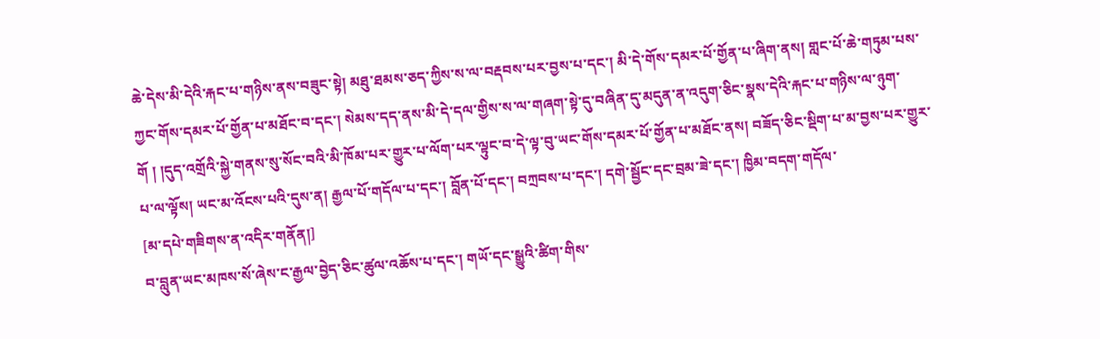ཆེ་དེས་མི་དེའི་རྐང་པ་གཉིས་ནས་བཟུང་སྟེ། མཐུ་ཐམས་ཅད་ཀྱིས་ས་ལ་བརྡབས་པར་བྱས་པ་དང་། མི་དེ་གོས་དམར་པོ་གྱོན་པ་ཞིག་ནས། གླང་པོ་ཆེ་གཏུམ་པས་ཀྱང་གོས་དམར་པོ་གྱོན་པ་མཐོང་བ་དང་། སེམས་དད་ནས་མི་དེ་དལ་གྱིས་ས་ལ་གཞག་སྟེ་དུ་བཞིན་དུ་མདུན་ན་འདུག་ཅིང་སྣས་དེའི་རྐང་པ་གཉིས་ལ་ཉུག་གོ ། །དུད་འགྲོའི་སྐྱེ་གནས་སུ་སོང་བའི་མི་ཁོམ་པར་གྱུར་པ་ལོག་པར་ལྟུང་བ་དེ་ལྟ་བུ་ཡང་གོས་དམར་པོ་གྱོན་པ་མཐོང་ནས། བཟོད་ཅིང་སྡིག་པ་མ་བྱས་པར་གྱུར་པ་ལ་ལྟོས། ཡང་མ་འོངས་པའི་དུས་ན། རྒྱལ་པོ་གདོལ་པ་དང་། བློན་པོ་དང་། བཀྲབས་པ་དང་། དགེ་སྦྱོང་དང་བྲམ་ཟེ་དང་། ཁྱིམ་བདག་གདོལ་
[མ་དཔེ་གཟིགས་ན་འདིར་གནོན།]
བ་བླུན་ཡང་མཁས་སོ་ཞེས་ང་རྒྱལ་བྱེད་ཅིང་ཚུལ་འཆོས་པ་དང་། གཡོ་དང་སྒྱུའི་ཚིག་གིས་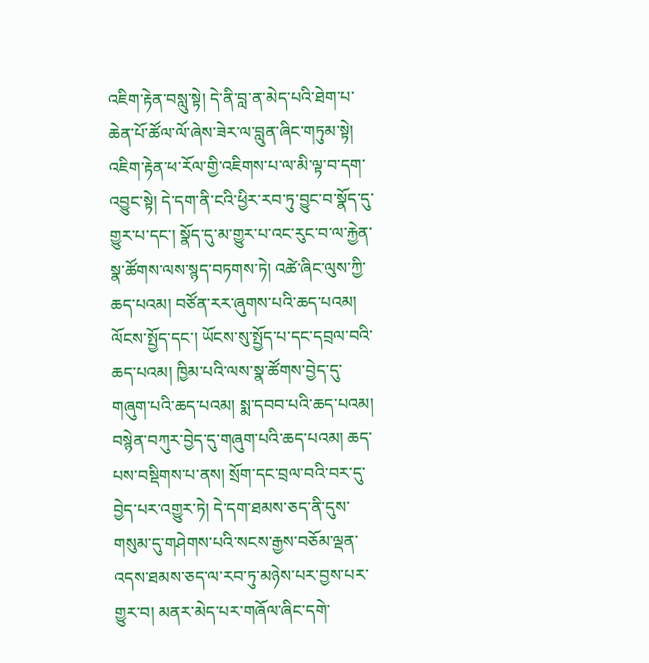འཇིག་རྟེན་བསླུ་སྟེ། དེ་ནི་བླ་ན་མེད་པའི་ཐེག་པ་ཆེན་པོ་ཚོལ་ལོ་ཞེས་ཟེར་ལ་བླུན་ཞིང་གཏུམ་སྟེ། འཇིག་རྟེན་ཕ་རོལ་གྱི་འཇིགས་པ་ལ་མི་ལྟ་བ་དག་འབྱུང་སྟེ། དེ་དག་ནི་ངའི་ཕྱིར་རབ་ཏུ་བྱུང་བ་སྣོད་དུ་གྱུར་པ་དང་། སྣོད་དུ་མ་གྱུར་པ་འང་རུང་བ་ལ་རྐྱེན་སྣ་ཚོགས་ལས་སྙད་བཏགས་ཏེ། འཚེ་ཞིང་ལུས་ཀྱི་ཆད་པའམ། བཙོན་རར་ཞུགས་པའི་ཆད་པའམ། ལོངས་སྤྱོད་དང་། ཡོངས་སུ་སྤྱོད་པ་དང་དབྲལ་བའི་ཆད་པའམ། ཁྱིམ་པའི་ལས་སྣ་ཚོགས་བྱེད་དུ་གཞུག་པའི་ཆད་པའམ། སྨ་དབབ་པའི་ཆད་པའམ། བསྙེན་བཀུར་བྱེད་དུ་གཞུག་པའི་ཆད་པའམ། ཆད་པས་བསྡིགས་པ་ནས། སྲོག་དང་བྲལ་བའི་བར་དུ་བྱེད་པར་འགྱུར་ཏེ། དེ་དག་ཐམས་ཅད་ནི་དུས་གསུམ་དུ་གཤེགས་པའི་སངས་རྒྱས་བཅོམ་ལྡན་འདས་ཐམས་ཅད་ལ་རབ་ཏུ་མཉེས་པར་བྱས་པར་གྱུར་བ། མནར་མེད་པར་གཞོལ་ཞིང་དགེ་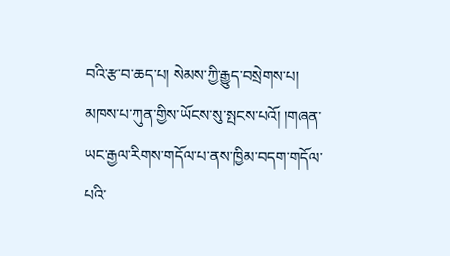བའི་རྩ་བ་ཆད་པ། སེམས་ཀྱི་རྒྱུད་བསྲེགས་པ། མཁས་པ་ཀུན་གྱིས་ཡོངས་སུ་སྤངས་པའོ། །གཞན་ཡང་རྒྱལ་རིགས་གདོལ་པ་ནས་ཁྱིམ་བདག་གདོལ་པའི་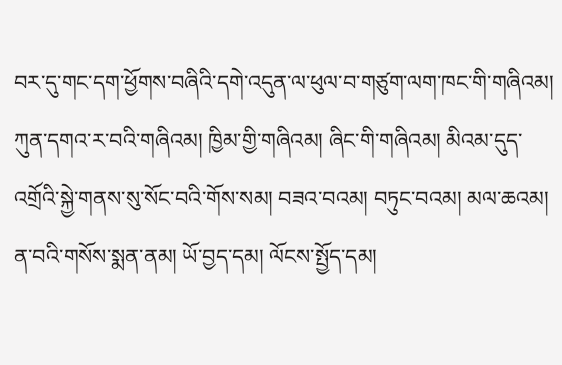བར་དུ་གང་དག་ཕྱོགས་བཞིའི་དགེ་འདུན་ལ་ཕུལ་བ་གཙུག་ལག་ཁང་གི་གཞིའམ། ཀུན་དགའ་ར་བའི་གཞིའམ། ཁྱིམ་གྱི་གཞིའམ། ཞིང་གི་གཞིའམ། མིའམ་དུད་འགྲོའི་སྐྱེ་གནས་སུ་སོང་བའི་གོས་སམ། བཟའ་བའམ། བཏུང་བའམ། མལ་ཆའམ། ན་བའི་གསོས་སྨན་ནམ། ཡོ་བྱད་དམ། ལོངས་སྤྱོད་དམ།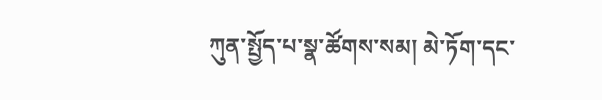ཀུན་སྤྱོད་པ་སྣ་ཚོགས་སམ། མེ་ཏོག་དང་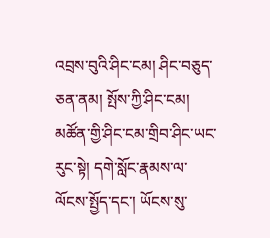འབྲས་བུའི་ཤིང་ངམ། ཤིང་བཅུད་ཅན་ནམ། སྤོས་ཀྱི་ཤིང་ངམ། མཚོན་གྱི་ཤིང་ངམ་གྲིབ་ཤིང་ཡང་རུང་སྟེ། དགེ་སློང་རྣམས་ལ་ལོངས་སྤྱོད་དང་། ཡོངས་སུ་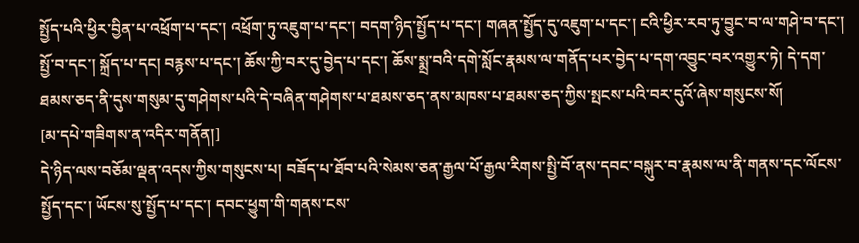སྤྱོད་པའི་ཕྱིར་བྱིན་པ་འཕྲོག་པ་དང་། འཕྲོག་ཏུ་འཇུག་པ་དང་། བདག་ཉིད་སྤྱོད་པ་དང་། གཞན་སྤྱོད་དུ་འཇུག་པ་དང་། ངའི་ཕྱིར་རབ་ཏུ་བྱུང་བ་ལ་གཤེ་བ་དང་། སྤྱོ་བ་དང་། སྐྲོད་པ་དང། བརྙས་པ་དང་། ཆོས་ཀྱི་བར་དུ་བྱེད་པ་དང་། ཆོས་སྨྲ་བའི་དགེ་སློང་རྣམས་ལ་གནོད་པར་བྱེད་པ་དག་འབྱུང་བར་འགྱུར་ཏེ། དེ་དག་ཐམས་ཅད་ནི་དུས་གསུམ་དུ་གཤེགས་པའི་དེ་བཞིན་གཤེགས་པ་ཐམས་ཅད་ནས་མཁས་པ་ཐམས་ཅད་ཀྱིས་སྤངས་པའི་བར་དུའོ་ཞེས་གསུངས་སོ།
[མ་དཔེ་གཟིགས་ན་འདིར་གནོན།]
དེ་ཉིད་ལས་བཅོམ་ལྡན་འདས་ཀྱིས་གསུངས་པ། བཟོད་པ་ཐོབ་པའི་སེམས་ཅན་རྒྱལ་པོ་རྒྱལ་རིགས་སྤྱི་བོ་ནས་དབང་བསྐུར་བ་རྣམས་ལ་ནི་གནས་དང་ལོངས་སྤྱོད་དང་། ཡོངས་སུ་སྤྱོད་པ་དང་། དབང་ཕྱུག་གི་གནས་ངས་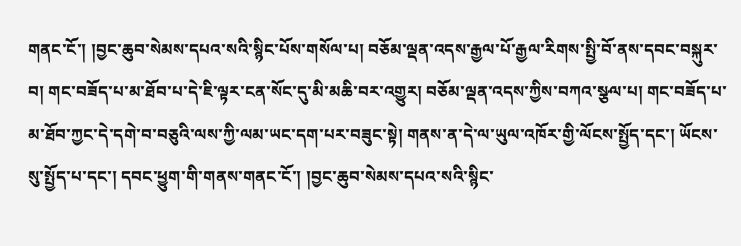གནང་ངོ་། །བྱང་ཆུབ་སེམས་དཔའ་སའི་སྙིང་པོས་གསོལ་པ། བཅོམ་ལྡན་འདས་རྒྱལ་པོ་རྒྱལ་རིགས་སྤྱི་བོ་ནས་དབང་བསྐུར་བ། གང་བཟོད་པ་མ་ཐོབ་པ་དེ་ཇི་ལྟར་ངན་སོང་དུ་མི་མཆི་བར་འགྱུར། བཅོམ་ལྡན་འདས་ཀྱིས་བཀའ་སྩལ་པ། གང་བཟོད་པ་མ་ཐོབ་ཀྱང་དེ་དགེ་བ་བཅུའི་ལས་ཀྱི་ལམ་ཡང་དག་པར་བཟུང་སྟེ། གནས་ན་དེ་ལ་ཡུལ་འཁོར་གྱི་ལོངས་སྤྱོད་དང་། ཡོངས་སུ་སྤྱོད་པ་དང་། དབང་ཕྱུག་གི་གནས་གནང་ངོ་། །བྱང་ཆུབ་སེམས་དཔའ་སའི་སྙིང་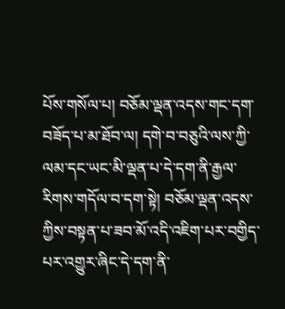པོས་གསོལ་པ། བཅོམ་ལྡན་འདས་གང་དག་བཟོད་པ་མ་ཐོབ་ལ། དགེ་བ་བཅུའི་ལས་ཀྱི་ལམ་དང་ཡང་མི་ལྡན་པ་དེ་དག་ནི་རྒྱལ་རིགས་གདོལ་བ་དག་སྟེ། བཅོམ་ལྡན་འདས་ཀྱིས་བསྟན་པ་ཟབ་མོ་འདི་འཇིག་པར་བགྱིད་པར་འགྱུར་ཞིང་དེ་དག་ནི་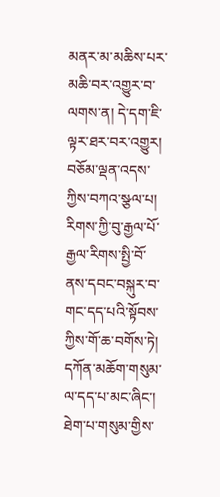མནར་མ་མཆིས་པར་མཆི་བར་འགྱུར་བ་ལགས་ན། དེ་དག་ཇི་ལྟར་ཐར་བར་འགྱུར། བཅོམ་ལྡན་འདས་ཀྱིས་བཀའ་སྩལ་པ། རིགས་ཀྱི་བུ་རྒྱལ་པོ་རྒྱལ་རིགས་སྤྱི་བོ་ནས་དབང་བསྐུར་བ་གང་དད་པའི་སྟོབས་ཀྱིས་གོ་ཆ་བགོས་ཏེ། དཀོན་མཆོག་གསུམ་ལ་དད་པ་མང་ཞིང་། ཐེག་པ་གསུམ་གྱིས་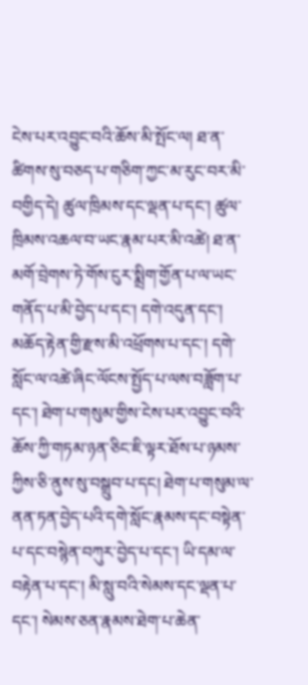ངེས་པར་འབྱུང་བའི་ཆོས་མི་སྤོང་ལ། ཐ་ན་ཚིགས་སུ་བཅད་པ་གཅིག་ཀྱང་མ་རུང་བར་མི་བགྱིད་དེ། ཚུལ་ཁྲིམས་དང་ལྡན་པ་དང་། ཚུལ་ཁྲིམས་འཆལ་བ་ཡང་རྣམ་པར་མི་འཚེ། ཐ་ན་མགོ་བྲེགས་ཏེ་གོས་ངུར་སྨྲིག་གྱོན་པ་ལ་ཡང་གནོད་པ་མི་བྱེད་པ་དང་། དགེ་འདུན་དང་། མཆོད་རྟེན་གྱི་རྫས་མི་འཕྲོགས་པ་དང་། དགེ་སློང་ལ་འཚེ་ཞིང་ལོངས་སྤྱོད་པ་ལས་བཟློག་པ་དང་། ཐེག་པ་གསུམ་གྱིས་ངེས་པར་འབྱུང་བའི་ཆོས་ཀྱི་གཏམ་ཉན་ཅིང་ཇི་ལྟར་ཐོས་པ་ཉམས་ཀྱིས་ཅི་ནུས་སུ་བསྒྲུབ་པ་དང། ཐེག་པ་གསུམ་ལ་ནན་ཏན་བྱེད་པའི་དགེ་སློང་རྣམས་དང་བསྟེན་པ་དང་བསྙེན་བཀུར་བྱེད་པ་དང་། ཡི་དམ་ལ་བརྟེན་པ་དང་། མི་སླུ་བའི་སེམས་དང་ལྡན་པ་དང་། སེམས་ཅན་རྣམས་ཐེག་པ་ཆེན་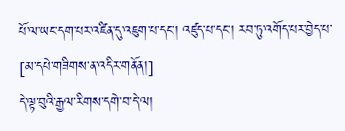པོ་ལ་ཡང་དག་པར་འཛིན་དུ་འཇུག་པ་དང་། འཛུད་པ་དང་། རབ་ཏུ་འགོད་པར་བྱེད་པ་
[མ་དཔེ་གཟིགས་ན་འདིར་གནོན།]
དེ་ལྟ་བུའི་རྒྱལ་རིགས་དགེ་བ་དེ་ལ།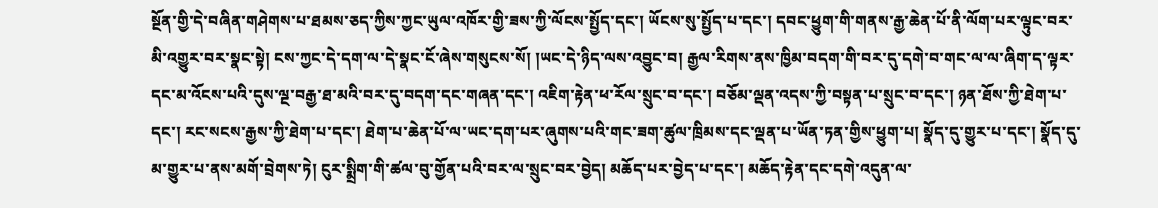སྔོན་གྱི་དེ་བཞིན་གཤེགས་པ་ཐམས་ཅད་ཀྱིས་ཀྱང་ཡུལ་འཁོར་གྱི་ཟས་ཀྱི་ལོངས་སྤྱོད་དང་། ཡོངས་སུ་སྤྱོད་པ་དང་། དབང་ཕྱུག་གི་གནས་རྒྱ་ཆེན་པོ་ནི་ལོག་པར་ལྟུང་བར་མི་འགྱུར་བར་སྣང་སྟེ། ངས་ཀྱང་དེ་དག་ལ་དེ་སྣང་ངོ་ཞེས་གསུངས་སོ། །ཡང་དེ་ཉིད་ལས་འབྱུང་བ། རྒྱལ་རིགས་ནས་ཁྱིམ་བདག་གི་བར་དུ་དགེ་བ་གང་ལ་ལ་ཞིག་ད་ལྟར་དང་མ་འོངས་པའི་དུས་ལྔ་བརྒྱ་ཐ་མའི་བར་དུ་བདག་དང་གཞན་དང་། འཇིག་རྟེན་ཕ་རོལ་སྲུང་བ་དང་། བཅོམ་ལྡན་འདས་ཀྱི་བསྟན་པ་སྲུང་བ་དང་། ཉན་ཐོས་ཀྱི་ཐེག་པ་དང་། རང་སངས་རྒྱས་ཀྱི་ཐེག་པ་དང་། ཐེག་པ་ཆེན་པོ་ལ་ཡང་དག་པར་ཞུགས་པའི་གང་ཟག་ཚུལ་ཁྲིམས་དང་ལྡན་པ་ཡོན་ཏན་གྱིས་ཕྱུག་པ། སྣོད་དུ་གྱུར་པ་དང་། སྣོད་དུ་མ་གྱུར་པ་ནས་མགོ་བྲེགས་ཏེ། ངུར་སྨྲིག་གི་ཚལ་བུ་གྱོན་པའི་བར་ལ་སྲུང་བར་བྱེད། མཆོད་པར་བྱེད་པ་དང་། མཆོད་རྟེན་དང་དགེ་འདུན་ལ་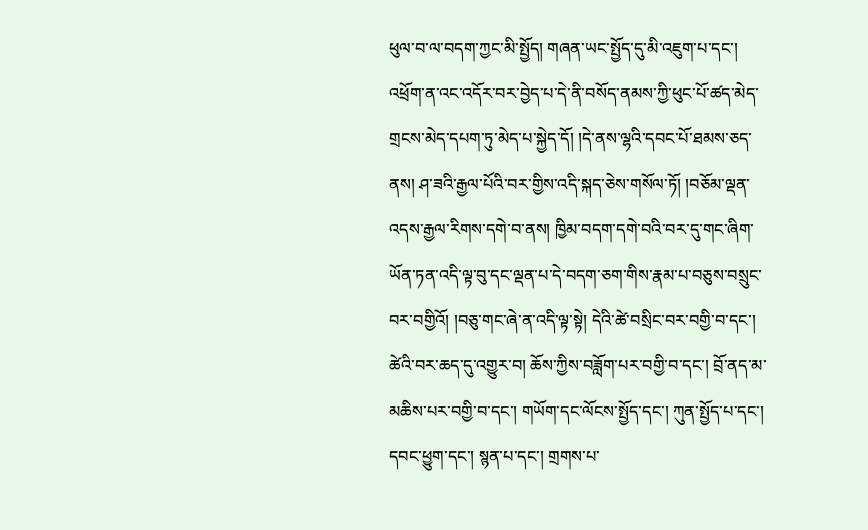ཕུལ་བ་ལ་བདག་ཀྱང་མི་སྤྱོད། གཞན་ཡང་སྤྱོད་དུ་མི་འཇུག་པ་དང་། འཕྲོག་ན་འང་འདོར་བར་བྱེད་པ་དེ་ནི་བསོད་ནམས་ཀྱི་ཕུང་པོ་ཚད་མེད་གྲངས་མེད་དཔག་ཏུ་མེད་པ་སྐྱེད་དོ། །དེ་ནས་ལྷའི་དབང་པོ་ཐམས་ཅད་ནས། ཤ་ཟའི་རྒྱལ་པོའི་བར་གྱིས་འདི་སྐད་ཅེས་གསོལ་ཏོ། །བཅོམ་ལྡན་འདས་རྒྱལ་རིགས་དགེ་བ་ནས། ཁྱིམ་བདག་དགེ་བའི་བར་དུ་གང་ཞིག་ཡོན་ཏན་འདི་ལྟ་བུ་དང་ལྡན་པ་དེ་བདག་ཅག་གིས་རྣམ་པ་བཅུས་བསྲུང་བར་བགྱིའོ། །བཅུ་གང་ཞེ་ན་འདི་ལྟ་སྟེ། དེའི་ཚེ་བསྲིང་བར་བགྱི་བ་དང་། ཚེའི་བར་ཆད་དུ་འགྱུར་བ། ཆོས་ཀྱིས་བཟློག་པར་བགྱི་བ་དང་། བྲོ་ནད་མ་མཆིས་པར་བགྱི་བ་དང་། གཡོག་དང་ལོངས་སྤྱོད་དང་། ཀུན་སྤྱོད་པ་དང་། དབང་ཕྱུག་དང་། སྙན་པ་དང་། གྲགས་པ་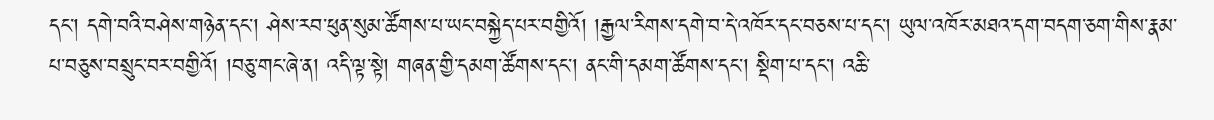དང་། དགེ་བའི་བཤེས་གཉེན་དང་། ཤེས་རབ་ཕུན་སུམ་ཚོགས་པ་ཡང་བསྐྱེད་པར་བགྱིའོ། །རྒྱལ་རིགས་དགེ་བ་དེ་འཁོར་དང་བཅས་པ་དང་། ཡུལ་འཁོར་མཐའ་དག་བདག་ཅག་གིས་རྣམ་པ་བཅུས་བསྲུང་བར་བགྱིའོ། །བཅུ་གང་ཞེ་ན། འདི་ལྟ་སྟེ། གཞན་གྱི་དམག་ཚོགས་དང་། ནང་གི་དམག་ཚོགས་དང་། སྡིག་པ་དང་། འཆི་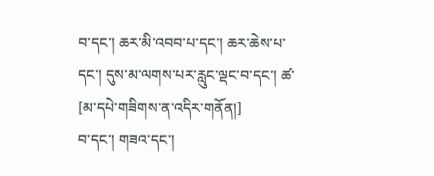བ་དང་། ཆར་མི་འབབ་པ་དང་། ཆར་ཆེས་པ་དང་། དུས་མ་ལགས་པར་རླུང་ལྡང་བ་དང་། ཚ་
[མ་དཔེ་གཟིགས་ན་འདིར་གནོན།]
བ་དང་། གཟའ་དང་།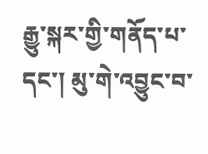རྒྱུ་སྐར་གྱི་གནོད་པ་དང་། མུ་གེ་འབྱུང་བ་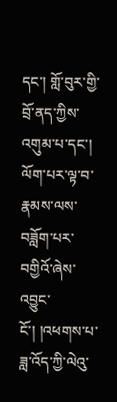དང་། གློ་བུར་གྱི་བྲོ་ནད་ཀྱིས་འགུམ་པ་དང་། ལོག་པར་ལྟ་བ་རྣམས་ལས་བཟློག་པར་བགྱིའོ་ཞེས་འབྱུང་ངོ་། །འཕགས་པ་ཟླ་འོད་ཀྱི་ལེའུ་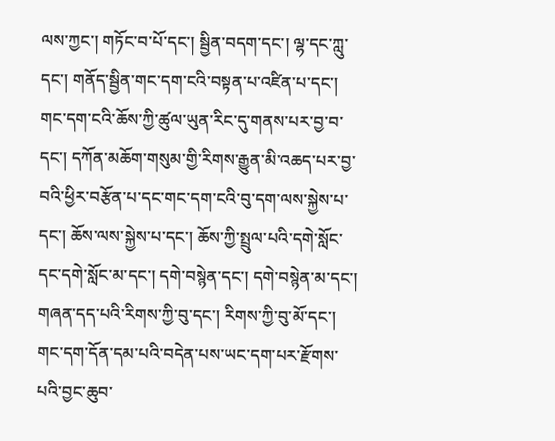ལས་ཀྱང་། གཏོང་བ་པོ་དང་། སྦྱིན་བདག་དང་། ལྷ་དང་ཀླུ་དང་། གནོད་སྦྱིན་གང་དག་ངའི་བསྟན་པ་འཛིན་པ་དང་། གང་དག་ངའི་ཆོས་ཀྱི་ཚུལ་ཡུན་རིང་དུ་གནས་པར་བྱ་བ་དང་། དཀོན་མཆོག་གསུམ་གྱི་རིགས་རྒྱུན་མི་འཆད་པར་བྱ་བའི་ཕྱིར་བརྩོན་པ་དང་གང་དག་ངའི་བུ་དག་ལས་སྐྱེས་པ་དང་། ཆོས་ལས་སྐྱེས་པ་དང་། ཆོས་ཀྱི་སྤྲུལ་པའི་དགེ་སློང་དང་དགེ་སློང་མ་དང་། དགེ་བསྙེན་དང་། དགེ་བསྙེན་མ་དང་། གཞན་དད་པའི་རིགས་ཀྱི་བུ་དང་། རིགས་ཀྱི་བུ་མོ་དང་། གང་དག་དོན་དམ་པའི་བདེན་པས་ཡང་དག་པར་རྫོགས་པའི་བྱང་ཆུབ་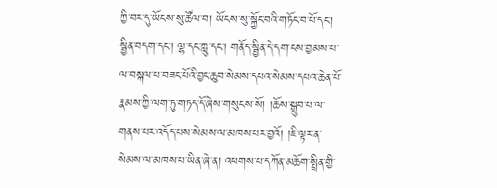ཀྱི་བར་དུ་ཡོངས་སུ་ཚོལ་བ། ཡོངས་སུ་སྐྱོང་བའི་གཏོང་བ་པོ་དང་། སྦྱིན་བདག་དང་། ལྷ་དང་ཀླུ་དང་། གནོད་སྦྱིན་དེ་དག་ངས་བྱམས་པ་ལ་བསྐལ་པ་བཟང་པོའི་བྱང་ཆུབ་སེམས་དཔའ་སེམས་དཔའ་ཆེན་པོ་རྣམས་ཀྱི་ལག་ཏུ་གཏད་དོ་ཞེས་གསུངས་སོ། །ཆོས་སྒྲུབ་པ་ལ་གནས་པར་འདོད་པས་སེམས་ལ་མཁས་པར་བྱའོ། །ཇི་ལྟར་ན་སེམས་ལ་མཁས་པ་ཡིན་ཞེ་ན། འཕགས་པ་དཀོན་མཆོག་སྤྲིན་གྱི་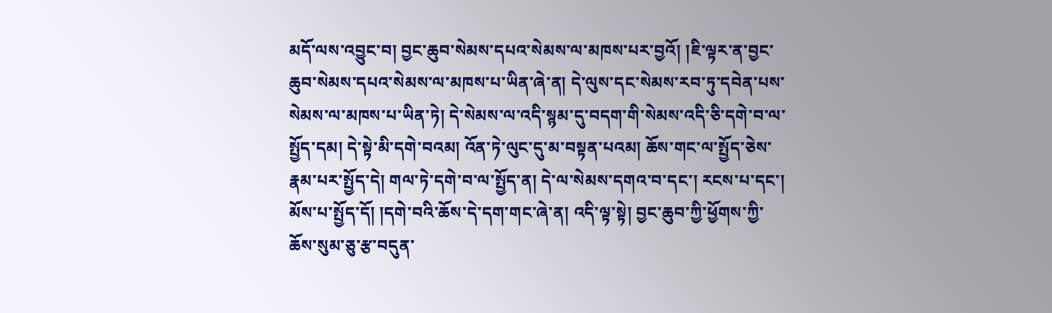མདོ་ལས་འབྱུང་བ། བྱང་ཆུབ་སེམས་དཔའ་སེམས་ལ་མཁས་པར་བྱའོ། །ཇི་ལྟར་ན་བྱང་ཆུབ་སེམས་དཔའ་སེམས་ལ་མཁས་པ་ཡིན་ཞེ་ན། དེ་ལུས་དང་སེམས་རབ་ཏུ་དབེན་པས་སེམས་ལ་མཁས་པ་ཡིན་ཏེ། དེ་སེམས་ལ་འདི་སྙམ་དུ་བདག་གི་སེམས་འདི་ཅི་དགེ་བ་ལ་སྤྱོད་དམ། དེ་སྟེ་མི་དགེ་བའམ། འོན་ཏེ་ལུང་དུ་མ་བསྟན་པའམ། ཆོས་གང་ལ་སྤྱོད་ཅེས་རྣམ་པར་སྤྱོད་དེ། གལ་ཏེ་དགེ་བ་ལ་སྤྱོད་ན། དེ་ལ་སེམས་དགའ་བ་དང་། རངས་པ་དང་། མོས་པ་སྤྱོད་དོ། །དགེ་བའི་ཆོས་དེ་དག་གང་ཞེ་ན། འདི་ལྟ་སྟེ། བྱང་ཆུབ་ཀྱི་ཕྱོགས་ཀྱི་ཆོས་སུམ་ཅུ་རྩ་བདུན་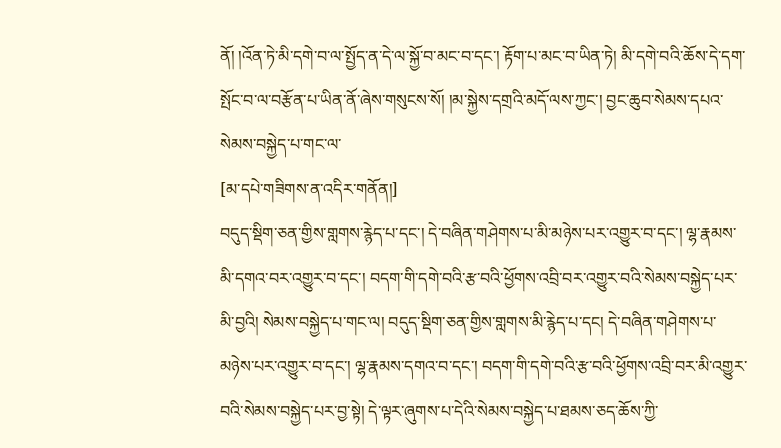ནོ། །འོན་ཏེ་མི་དགེ་བ་ལ་སྤྱོད་ན་དེ་ལ་སྐྱོ་བ་མང་བ་དང་། རྟོག་པ་མང་བ་ཡིན་ཏེ། མི་དགེ་བའི་ཆོས་དེ་དག་སྤོང་བ་ལ་བརྩོན་པ་ཡིན་ནོ་ཞེས་གསུངས་སོ། །མ་སྐྱེས་དགྲའི་མདོ་ལས་ཀྱང་། བྱང་ཆུབ་སེམས་དཔའ་སེམས་བསྐྱེད་པ་གང་ལ་
[མ་དཔེ་གཟིགས་ན་འདིར་གནོན།]
བདུད་སྡིག་ཅན་གྱིས་གླགས་རྙེད་པ་དང་། དེ་བཞིན་གཤེགས་པ་མི་མཉེས་པར་འགྱུར་བ་དང་། ལྷ་རྣམས་མི་དགའ་བར་འགྱུར་བ་དང་། བདག་གི་དགེ་བའི་རྩ་བའི་ཕྱོགས་འབྲི་བར་འགྱུར་བའི་སེམས་བསྐྱེད་པར་མི་བྱའི། སེམས་བསྐྱེད་པ་གང་ལ། བདུད་སྡིག་ཅན་གྱིས་གླགས་མི་རྙེད་པ་དང། དེ་བཞིན་གཤེགས་པ་མཉེས་པར་འགྱུར་བ་དང་། ལྷ་རྣམས་དགའ་བ་དང་། བདག་གི་དགེ་བའི་རྩ་བའི་ཕྱོགས་འབྲི་བར་མི་འགྱུར་བའི་སེམས་བསྐྱེད་པར་བྱ་སྟེ། དེ་ལྟར་ཞུགས་པ་དེའི་སེམས་བསྐྱེད་པ་ཐམས་ཅད་ཆོས་ཀྱི་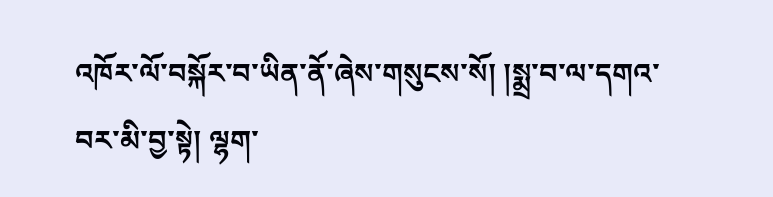འཁོར་ལོ་བསྐོར་བ་ཡིན་ནོ་ཞེས་གསུངས་སོ། །སྨྲ་བ་ལ་དགའ་བར་མི་བྱ་སྟེ། ལྷག་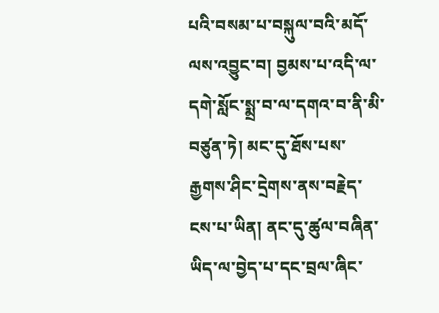པའི་བསམ་པ་བསྐུལ་བའི་མདོ་ལས་འབྱུང་བ། བྱམས་པ་འདི་ལ་དགེ་སློང་སྨྲ་བ་ལ་དགའ་བ་ནི་མི་བཙུན་ཏེ། མང་དུ་ཐོས་པས་རྒྱགས་ཤིང་དྲེགས་ནས་བརྗེད་ངས་པ་ཡིན། ནང་དུ་ཚུལ་བཞིན་ཡིད་ལ་བྱེད་པ་དང་བྲལ་ཞིང་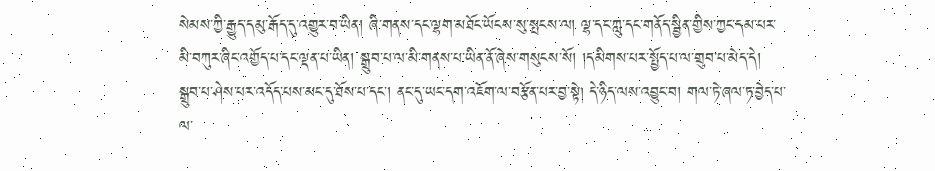སེམས་ཀྱི་རྒྱུད་དམུ་རྒོད་དུ་འགྱུར་བ་ཡིན། ཞི་གནས་དང་ལྷག་མཐོང་ཡོངས་སུ་སྤངས་ལ། ལྷ་དང་ཀླུ་དང་གནོད་སྦྱིན་གྱིས་ཀྱང་དམ་པར་མི་བཀུར་ཞིང་འགྱོད་པ་དང་ལྡན་པ་ཡིན། སྒྲུབ་པ་ལ་མི་གནས་པ་ཡིན་ནོ་ཞེས་གསུངས་སོ། །དམིགས་པར་སྤྱོད་པ་ལ་གྲུབ་པ་མེད་དེ། སྒྲུབ་པ་ཤེས་པར་འདོད་པས་མང་དུ་ཐོས་པ་དང་། ནང་དུ་ཡང་དག་འཇོག་ལ་བརྩོན་པར་བྱ་སྟེ། དེ་ཉིད་ལས་འབྱུང་བ། གལ་ཏེ་ཞལ་ཏ་བྱེད་པ་ལ་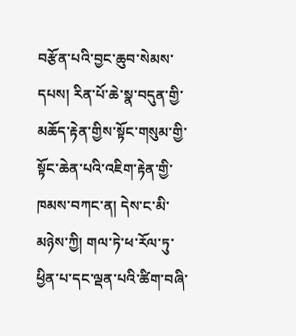བརྩོན་པའི་བྱང་ཆུབ་སེམས་དཔས། རིན་པོ་ཆེ་སྣ་བདུན་གྱི་མཆོད་རྟེན་གྱིས་སྟོང་གསུམ་གྱི་སྟོང་ཆེན་པའི་འཇིག་རྟེན་གྱི་ཁམས་བཀང་ན། དེས་ང་མི་མཉེས་ཀྱི། གལ་ཏེ་ཕ་རོལ་ཏུ་ཕྱིན་པ་དང་ལྡན་པའི་ཚིག་བཞི་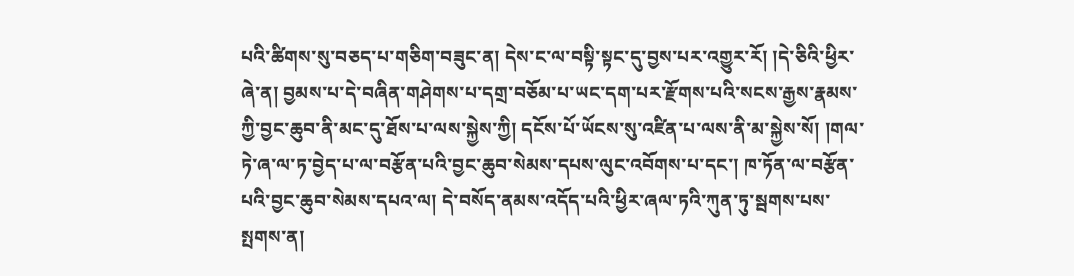པའི་ཚིགས་སུ་བཅད་པ་གཅིག་བཟུང་ན། དེས་ང་ལ་བསྟི་སྟང་དུ་བྱས་པར་འགྱུར་རོ། །དེ་ཅིའི་ཕྱིར་ཞེ་ན། བྱམས་པ་དེ་བཞིན་གཤེགས་པ་དགྲ་བཅོམ་པ་ཡང་དག་པར་རྫོགས་པའི་སངས་རྒྱས་རྣམས་ཀྱི་བྱང་ཆུབ་ནི་མང་དུ་ཐོས་པ་ལས་སྐྱེས་ཀྱི། དངོས་པོ་ཡོངས་སུ་འཛིན་པ་ལས་ནི་མ་སྐྱེས་སོ། །གལ་ཏེ་ཞ་ལ་ཏ་བྱེད་པ་ལ་བརྩོན་པའི་བྱང་ཆུབ་སེམས་དཔས་ལུང་འབོགས་པ་དང་། ཁ་ཏོན་ལ་བརྩོན་པའི་བྱང་ཆུབ་སེམས་དཔའ་ལ། དེ་བསོད་ནམས་འདོད་པའི་ཕྱིར་ཞལ་ཏའི་ཀུན་ཏུ་སྦགས་པས་སྤགས་ན།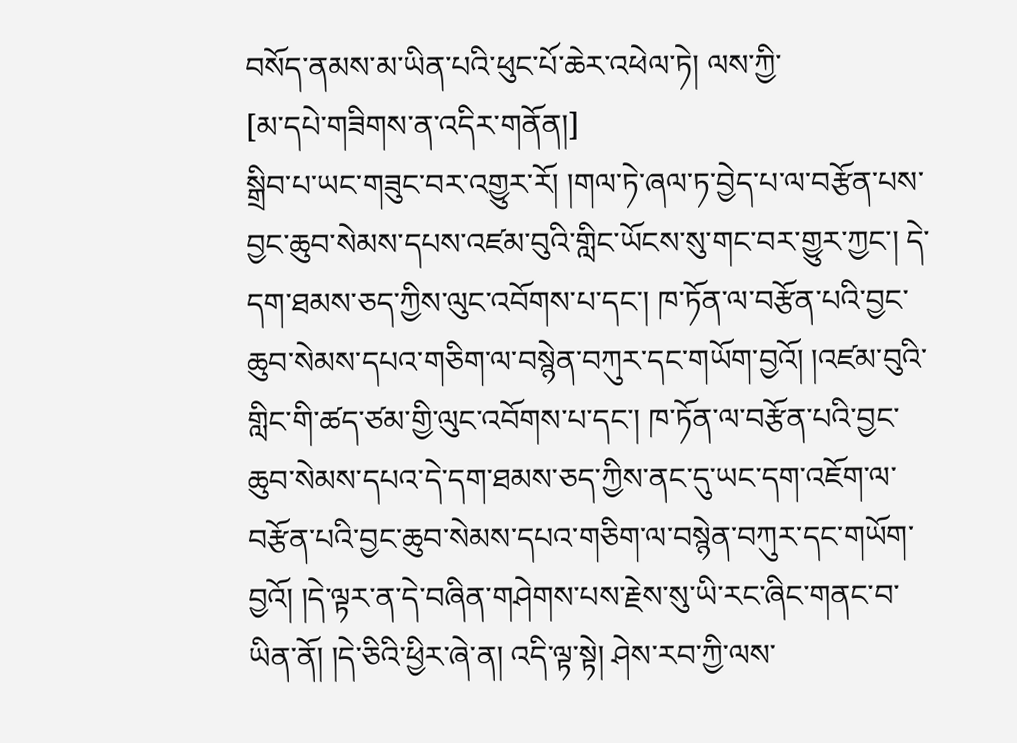བསོད་ནམས་མ་ཡིན་པའི་ཕུང་པོ་ཆེར་འཕེལ་ཏེ། ལས་ཀྱི་
[མ་དཔེ་གཟིགས་ན་འདིར་གནོན།]
སྒྲིབ་པ་ཡང་གཟུང་བར་འགྱུར་རོ། །གལ་ཏེ་ཞལ་ཏ་བྱེད་པ་ལ་བརྩོན་པས་བྱང་ཆུབ་སེམས་དཔས་འཛམ་བུའི་གླིང་ཡོངས་སུ་གང་བར་གྱུར་ཀྱང་། དེ་དག་ཐམས་ཅད་ཀྱིས་ལུང་འབོགས་པ་དང་། ཁ་ཏོན་ལ་བརྩོན་པའི་བྱང་ཆུབ་སེམས་དཔའ་གཅིག་ལ་བསྙེན་བཀུར་དང་གཡོག་བྱའོ། །འཛམ་བུའི་གླིང་གི་ཚད་ཙམ་གྱི་ལུང་འབོགས་པ་དང་། ཁ་ཏོན་ལ་བརྩོན་པའི་བྱང་ཆུབ་སེམས་དཔའ་དེ་དག་ཐམས་ཅད་ཀྱིས་ནང་དུ་ཡང་དག་འཇོག་ལ་བརྩོན་པའི་བྱང་ཆུབ་སེམས་དཔའ་གཅིག་ལ་བསྙེན་བཀུར་དང་གཡོག་བྱའོ། །དེ་ལྟར་ན་དེ་བཞིན་གཤེགས་པས་རྗེས་སུ་ཡི་རང་ཞིང་གནང་བ་ཡིན་ནོ། །དེ་ཅིའི་ཕྱིར་ཞེ་ན། འདི་ལྟ་སྟེ། ཤེས་རབ་ཀྱི་ལས་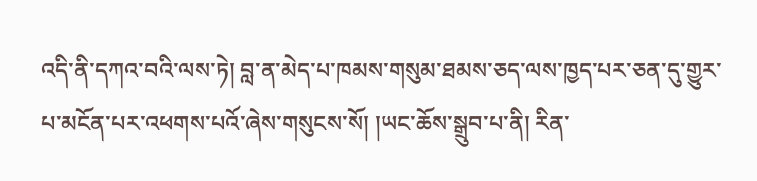འདི་ནི་དཀའ་བའི་ལས་ཏེ། བླ་ན་མེད་པ་ཁམས་གསུམ་ཐམས་ཅད་ལས་ཁྱད་པར་ཅན་དུ་གྱུར་པ་མངོན་པར་འཕགས་པའོ་ཞེས་གསུངས་སོ། །ཡང་ཆོས་སྒྲུབ་པ་ནི། རིན་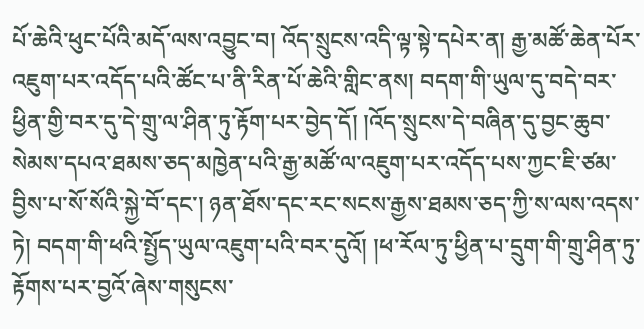པོ་ཆེའི་ཕུང་པོའི་མདོ་ལས་འབྱུང་བ། འོད་སྲུངས་འདི་ལྟ་སྟེ་དཔེར་ན། རྒྱ་མཚོ་ཆེན་པོར་འཇུག་པར་འདོད་པའི་ཚོང་པ་ནི་རིན་པོ་ཆེའི་གླིང་ནས། བདག་གི་ཡུལ་དུ་བདེ་བར་ཕྱིན་གྱི་བར་དུ་དེ་གྲུ་ལ་ཤིན་ཏུ་རྟོག་པར་བྱེད་དོ། །འོད་སྲུངས་དེ་བཞིན་དུ་བྱང་ཆུབ་སེམས་དཔའ་ཐམས་ཅད་མཁྱེན་པའི་རྒྱ་མཚོ་ལ་འཇུག་པར་འདོད་པས་ཀྱང་ཇི་ཙམ་བྱིས་པ་སོ་སོའི་སྐྱེ་བོ་དང་། ཉན་ཐོས་དང་རང་སངས་རྒྱས་ཐམས་ཅད་ཀྱི་ས་ལས་འདས་ཏེ། བདག་གི་ཕའི་སྤྱོད་ཡུལ་འཇུག་པའི་བར་དུའོ། །ཕ་རོལ་ཏུ་ཕྱིན་པ་དྲུག་གི་གྲུ་ཤིན་ཏུ་རྟོགས་པར་བྱའོ་ཞེས་གསུངས་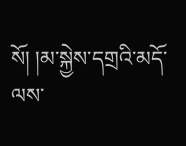སོ། །མ་སྐྱེས་དགྲའི་མདོ་ལས་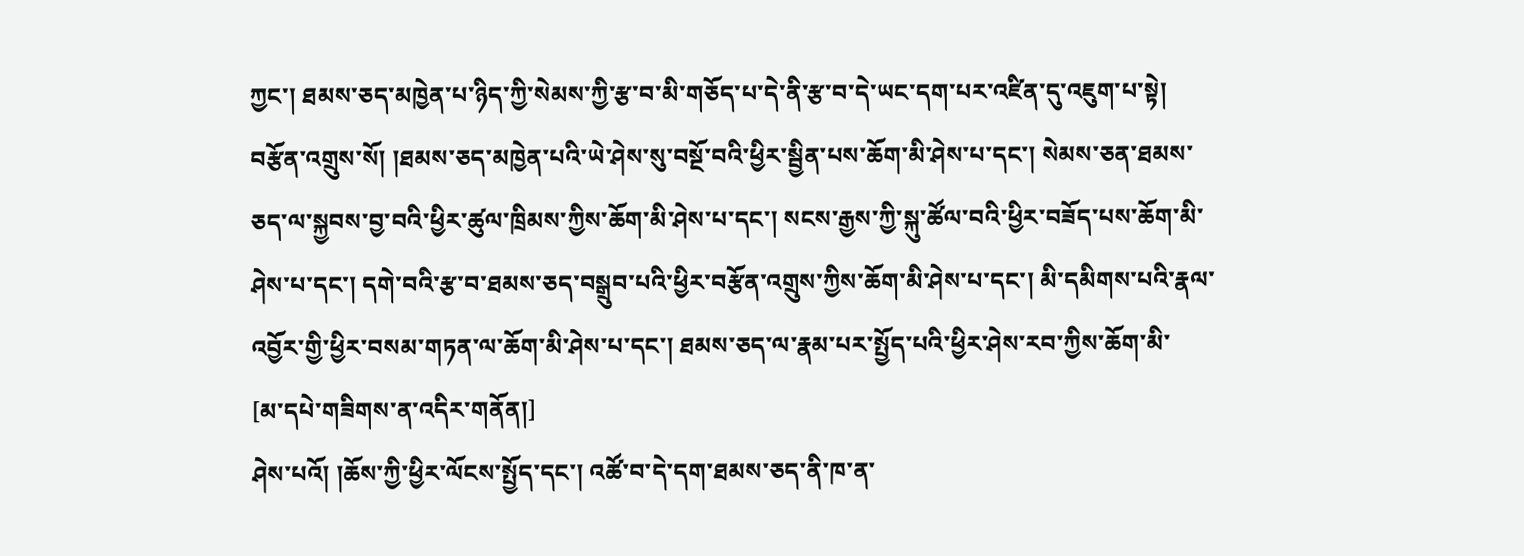ཀྱང་། ཐམས་ཅད་མཁྱེན་པ་ཉིད་ཀྱི་སེམས་ཀྱི་རྩ་བ་མི་གཅོད་པ་དེ་ནི་རྩ་བ་དེ་ཡང་དག་པར་འཛིན་དུ་འཇུག་པ་སྟེ། བརྩོན་འགྲུས་སོ། །ཐམས་ཅད་མཁྱེན་པའི་ཡེ་ཤེས་སུ་བསྔོ་བའི་ཕྱིར་སྦྱིན་པས་ཆོག་མི་ཤེས་པ་དང་། སེམས་ཅན་ཐམས་ཅད་ལ་སྐྱབས་བྱ་བའི་ཕྱིར་ཚུལ་ཁྲིམས་ཀྱིས་ཆོག་མི་ཤེས་པ་དང་། སངས་རྒྱས་ཀྱི་སྐུ་ཚོལ་བའི་ཕྱིར་བཟོད་པས་ཆོག་མི་ཤེས་པ་དང་། དགེ་བའི་རྩ་བ་ཐམས་ཅད་བསྒྲུབ་པའི་ཕྱིར་བརྩོན་འགྲུས་ཀྱིས་ཆོག་མི་ཤེས་པ་དང་། མི་དམིགས་པའི་རྣལ་འབྱོར་གྱི་ཕྱིར་བསམ་གཏན་ལ་ཆོག་མི་ཤེས་པ་དང་། ཐམས་ཅད་ལ་རྣམ་པར་སྤྱོད་པའི་ཕྱིར་ཤེས་རབ་ཀྱིས་ཆོག་མི་
[མ་དཔེ་གཟིགས་ན་འདིར་གནོན།]
ཤེས་པའོ། །ཆོས་ཀྱི་ཕྱིར་ལོངས་སྤྱོད་དང་། འཚོ་བ་དེ་དག་ཐམས་ཅད་ནི་ཁ་ན་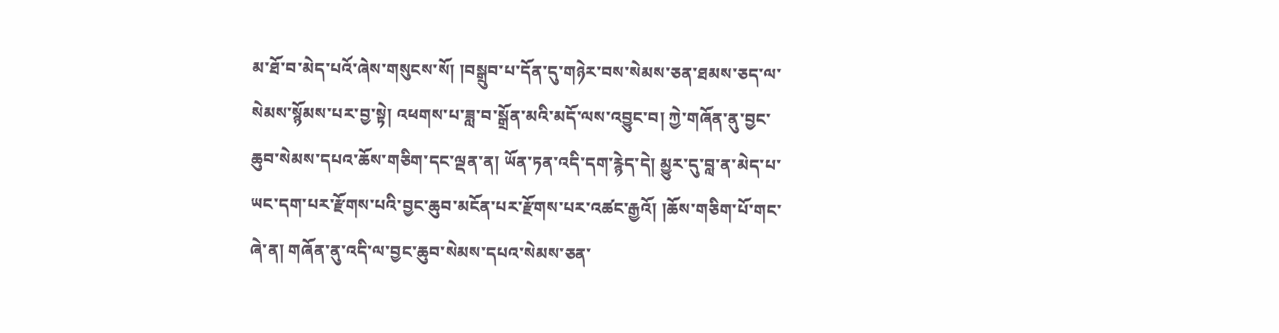མ་ཐོ་བ་མེད་པའོ་ཞེས་གསུངས་སོ། །བསྒྲུབ་པ་དོན་དུ་གཉེར་བས་སེམས་ཅན་ཐམས་ཅད་ལ་སེམས་སྙོམས་པར་བྱ་སྟེ། འཕགས་པ་ཟླ་བ་སྒྲོན་མའི་མདོ་ལས་འབྱུང་བ། ཀྱེ་གཞོན་ནུ་བྱང་ཆུབ་སེམས་དཔའ་ཆོས་གཅིག་དང་ལྡན་ན། ཡོན་ཏན་འདི་དག་རྙེད་དེ། མྱུར་དུ་བླ་ན་མེད་པ་ཡང་དག་པར་རྫོགས་པའི་བྱང་ཆུབ་མངོན་པར་རྫོགས་པར་འཚང་རྒྱའོ། །ཆོས་གཅིག་པོ་གང་ཞེ་ན། གཞོན་ནུ་འདི་ལ་བྱང་ཆུབ་སེམས་དཔའ་སེམས་ཅན་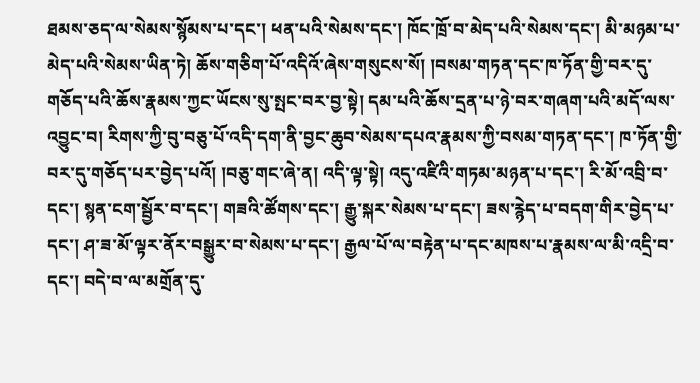ཐམས་ཅད་ལ་སེམས་སྙོམས་པ་དང་། ཕན་པའི་སེམས་དང་། ཁོང་ཁྲོ་བ་མེད་པའི་སེམས་དང་། མི་མཉམ་པ་མེད་པའི་སེམས་ཡིན་ཏེ། ཆོས་གཅིག་པོ་འདིའོ་ཞེས་གསུངས་སོ། །བསམ་གཏན་དང་ཁ་ཏོན་གྱི་བར་དུ་གཅོད་པའི་ཆོས་རྣམས་ཀྱང་ཡོངས་སུ་སྤང་བར་བྱ་སྟེ། དམ་པའི་ཆོས་དྲན་པ་ཉེ་བར་གཞག་པའི་མདོ་ལས་འབྱུང་བ། རིགས་ཀྱི་བུ་བཅུ་པོ་འདི་དག་ནི་བྱང་ཆུབ་སེམས་དཔའ་རྣམས་ཀྱི་བསམ་གཏན་དང་། ཁ་ཏོན་གྱི་བར་དུ་གཅོད་པར་བྱེད་པའོ། །བཅུ་གང་ཞེ་ན། འདི་ལྟ་སྟེ། འདུ་འཛིའི་གཏམ་མཉན་པ་དང་། རི་མོ་འབྲི་བ་དང་། སྙན་ངག་སྦྱོར་བ་དང་། གཟའི་ཚོགས་དང་། རྒྱུ་སྐར་སེམས་པ་དང་། ཟས་རྙེད་པ་བདག་གིར་བྱེད་པ་དང་། ཤ་ཟ་མོ་ལྟར་ནོར་བསྒྱུར་བ་སེམས་པ་དང་། རྒྱལ་པོ་ལ་བརྟེན་པ་དང་མཁས་པ་རྣམས་ལ་མི་འདྲི་བ་དང་། བདེ་བ་ལ་མགྲོན་དུ་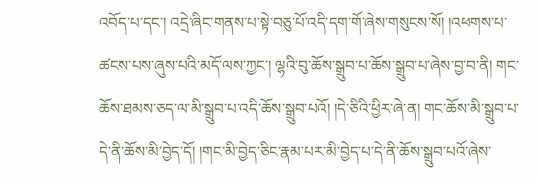འབོད་པ་དང་། འདྲེ་ཞིང་གནས་པ་སྟེ་བཅུ་པོ་འདི་དག་གོ་ཞེས་གསུངས་སོ། །འཕགས་པ་ཚངས་པས་ཞུས་པའི་མདོ་ལས་ཀྱང་། ལྷའི་བུ་ཆོས་སྒྲུབ་པ་ཆོས་སྒྲུབ་པ་ཞེས་བྱ་བ་ནི། གང་ཆོས་ཐམས་ཅད་ལ་མི་སྒྲུབ་པ་འདི་ཆོས་སྒྲུབ་པའོ། །དེ་ཅིའི་ཕྱིར་ཞེ་ན། གང་ཆོས་མི་སྒྲུབ་པ་དེ་ནི་ཆོས་མི་བྱེད་དོ། །གང་མི་བྱེད་ཅིང་རྣམ་པར་མི་བྱེད་པ་དེ་ནི་ཆོས་སྒྲུབ་པའོ་ཞེས་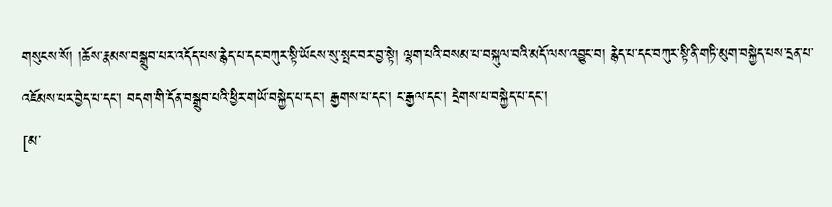གསུངས་སོ། །ཆོས་རྣམས་བསྒྲུབ་པར་འདོད་པས་རྙེད་པ་དང་བཀུར་སྟི་ཡོངས་སུ་སྤང་བར་བྱ་སྟེ། ལྷག་པའི་བསམ་པ་བསྐུལ་བའི་མདོ་ལས་འབྱུང་བ། རྙེད་པ་དང་བཀུར་སྟི་ནི་གཏི་མུག་བསྐྱེད་པས་དྲན་པ་འཇོམས་པར་བྱེད་པ་དང་། བདག་གི་དོན་བསྒྲུབ་པའི་ཕྱིར་གཡོ་བསྐྱེད་པ་དང་། རྒྱགས་པ་དང་། ང་རྒྱལ་དང་། དྲེགས་པ་བསྐྱེད་པ་དང་།
[མ་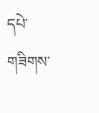དཔེ་གཟིགས་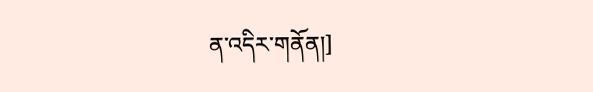ན་འདིར་གནོན།]